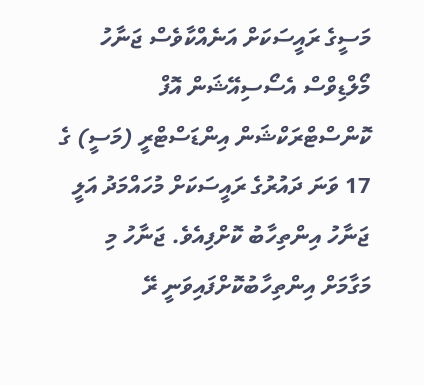މަސީގެ ރައީސަކަށް އަނެއްކާވެސް ޖަނާހު
މޯލްޑިވްސް އެސޯސިއޭޝަން އޮފް ކޮންސްޓްރަކްޝަން އިންޑަސްޓްރީ (މަސީ) ގެ 17 ވަނަ ދައުރުގެ ރައީސަކަށް މުހައްމަދު އަލީ ޖަނާހު އިންތިހާބު ކޮށްފިއެވެ. ޖަނާހު މި މަގާމަށް އިންތިހާބުކޮށްފައިވަނީ ރޭ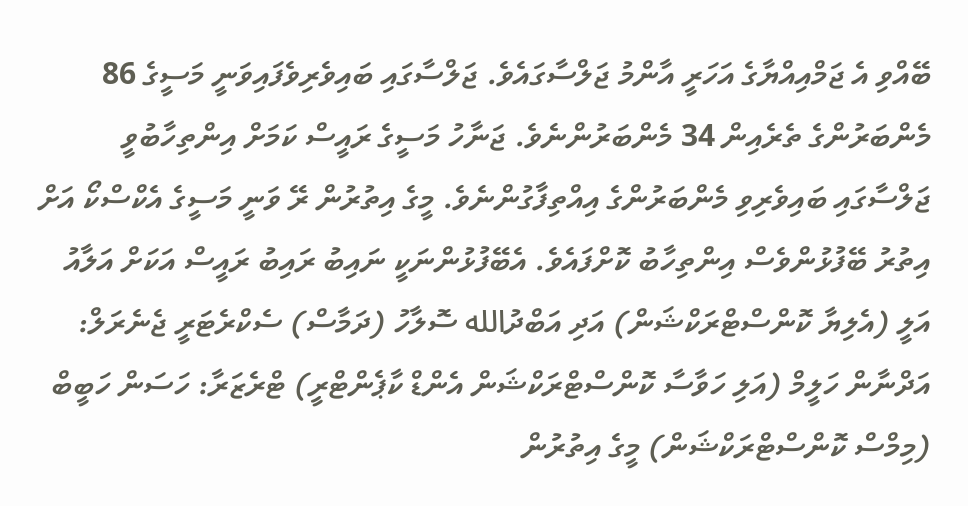ބޭއްވި އެ ޖަމްއިއްޔާގެ އަހަރީ އާންމު ޖަލްސާގައެވެ. ޖަލްސާގައި ބައިވެރިވެފައިވަނީ މަސީގެ 86 މެންބަރުންގެ ތެރެއިން 34 މެންބަރުންނެވެ. ޖަނާހު މަސީގެ ރައީސް ކަމަށް އިންތިހާބުވީ ޖަލްސާގައި ބައިވެރިވި މެންބަރުންގެ އިއްތިފާގުންނެވެ. މީގެ އިތުރުން ރޭ ވަނީ މަސީގެ އެކްސްކޯ އަށް އިތުރު ބޭފުޅުންވެސް އިންތިހާބު ކޮށްފައެވެ. އެބޭފުޅުންނަކީ ނައިބު ރައިބު ރައީސް އަކަށް އަލާއު އަލީ (އެލިޔާ ކޮންސްޓްރަކްޝަން) އަދި އަބްދުالله ސޮލާހު (ދަމާސް) ސެކްރެޓަރީ ޖެނެރަލް: އަދްނާން ހަލީމް (އަލި ހަވާސާ ކޮންސްޓްރަކްޝަން އެންޑް ކާޕެންޓްރީ) ޓްރެޒަރާ: ހަސަން ހަބީބް (މިމްސް ކޮންސްޓްރަކްޝަން) މީގެ އިތުރުން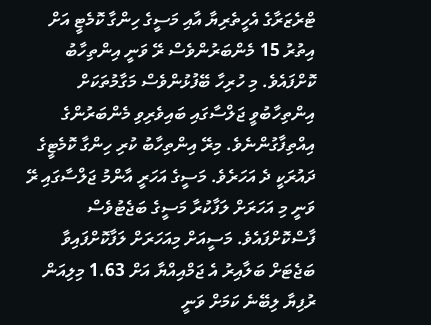ޓްރެޒަރާގެ އެހީތެރިޔާ އާއި މަސީގެ ހިންގާ ކޮމެޓީ އަށް އިތުރު 15 މެންބަރުންވެސް ރޭ ވަނީ އިންތިހާބު ކޮށްފައެވެ. މި ހުރިހާ ބޭފުޅުންވެސް މަގާމުތަކަށް އިންތިހާބުވީ ޖަލްސާގައި ބައިވެރިވި މެންބަރުންގެ އިއްތިފާގުންނެވެ. މިރޭ އިންތިހާބު ކުރި ހިންގާ ކޮމެޓީގެ ދައުރަކީ ދެ އަހަރެވެ. މަސީގެ އަހަރީ އާންމު ޖަލްސާގައި ރޭ ވަނީ މި އަހަރަށް ލަފާކުރާ މަސީގެ ބަޖެޓުވެސް ފާސްކޮށްފައެވެ. މަސީއަށް މިއަހަރަށް ލަފާކޮށްފައިވާ ބަޖެޓަށް ބަލާއިރު އެ ޖަމްއިއްޔާ އަށް 1.63 މިލިއަން ރުފިޔާ ލިބޭނެ ކަމަށް ވަނީ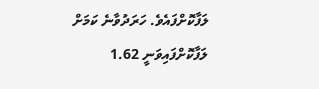ލަފާކޮށްފައެވެ. ހަރަދުވާނެ ކަމަށް ލަފާކޮށްފައިވަނީ 1.62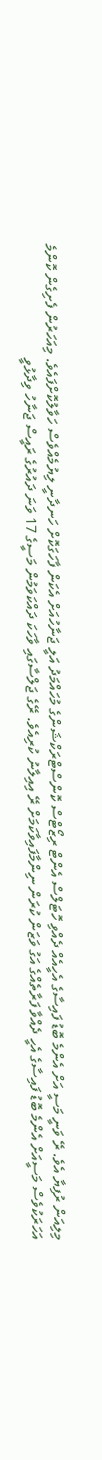މިލިއަން ރުފިޔާ އެވެ. ރޭ ވަނީ މަސީ އަށް އެންމެ ބޮޑު ފައިސާގެ އެހީއެއް ދެއްވި ހޮޓަލްސް އެންޓް ރިޒޯޓްސް ކޮންސްޓްރަކްޝަންގެ މުހައްމަދު އަލީ ޖަނާހުއަށް އެކަން ފާހަގަކޮށް ހަނދާނީ ލިޔުމެއްވެސް ހަވާލުކޮށްފައެވެ. މިއަހަރުން ފެށިގެން ކޮންމެ އަހަރަކުވެސް މަސީއަށް އެންމެ ބޮޑު ފައިސާގެ އެހީ ދެއްވާ ފަރާތެއްގެ އަގު ވަޒަން ކުރަން ނިންމާފައިވާކަމަށް ރޭ އިއިލާނު ކުރިއެވެ. ރޭގެ ޖަލްސާގައި ވާހަކަ ދައްކަވަމުން މަސީގެ 17 ވަނަ ދައުރުގެ ރައީސް ޖަނާހު ވިދާޅުވީ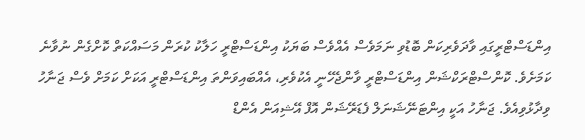އިންޑަސްޓްރީގައި ވާދަވެރިކަން ބޮޑުވި ނަމަވެސް އެއްވެސް ބަޔަކު އިންޑަސްޓްރީ ހަލާކު ކުރަން މަސައްކަތް ކޮށްގެން ނުވާނެ ކަމަށެވެ. ކޮންސްޓްރަކްޝަން އިންޑަސްޓްރީ ވާންޖެހޭނީ އެކުވެރި، އެއްބައިވަންތަ އިންޑަސްޓްރީ އަކަށް ކަމަށް ވެސް ޖަނާހު ވިދާޅުވިއެވެ. ޖަނާހު އަކީ އިންޓަނޭޝަނަލް ފެޑަރޭޝަން އޮފް އޭޝިއަން އެންޑް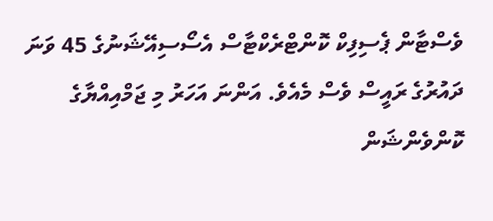ވެސްޓާން ޕެސިފިކް ކޮންޓްރެކްޓާސް އެސޯސިއޭޝަނުގެ 45 ވަނަ ދައުރުގެ ރައީސް ވެސް މެއެވެ. އަންނަ އަހަރު މި ޖަމްއިއްޔާގެ ކޮންވެންޝަން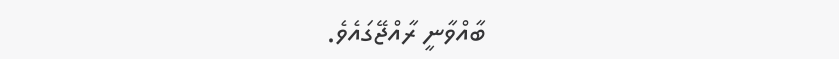ބާއްވާނީ ރާއްޖޭގައެވެ.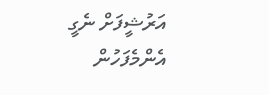އަރުޝީފަށް ނެގީ
އެންމެފަހުން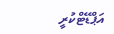އަޕްޑޭޓްކުރީ